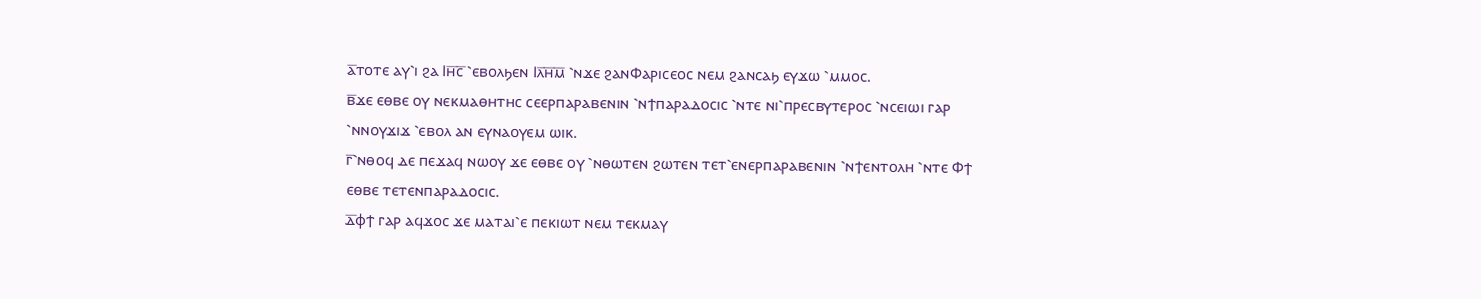ⲁ̅ⲧⲟⲧⲉ ⲁⲩ⳿ⲓ ϩⲁ Ⲓⲏ̅ⲥ̅ ⳿ⲉⲃⲟⲗϧⲉⲛ Ⲓⲗ̅ⲏ̅ⲙ̅ ⳿ⲛϫⲉ ϩⲁⲛⲪⲁⲣⲓⲥⲉⲟⲥ ⲛⲉⲙ ϩⲁⲛⲥⲁϧ ⲉⲩϫⲱ ⳿ⲙⲙⲟⲥ.
ⲃ̅ϫⲉ ⲉⲑⲃⲉ ⲟⲩ ⲛⲉⲕⲙⲁⲑⲏⲧⲏⲥ ⲥⲉⲉⲣⲡⲁⲣⲁⲃⲉⲛⲓⲛ ⳿ⲛϯⲡⲁⲣⲁⲇⲟⲥⲓⲥ ⳿ⲛⲧⲉ ⲛⲓ⳿ⲡⲣⲉⲥⲃⲩⲧⲉⲣⲟⲥ ⳿ⲛⲥⲉⲓⲱⲓ ⲅⲁⲣ ⳿ⲛⲛⲟⲩϫⲓϫ ⳿ⲉⲃⲟⲗ ⲁⲛ ⲉⲩⲛⲁⲟⲩⲉⲙ ⲱⲓⲕ.
ⲅ̅⳿ⲛⲑⲟϥ ⲇⲉ ⲡⲉϫⲁϥ ⲛⲱⲟⲩ ϫⲉ ⲉⲑⲃⲉ ⲟⲩ ⳿ⲛⲑⲱⲧⲉⲛ ϩⲱⲧⲉⲛ ⲧⲉⲧ⳿ⲉⲛⲉⲣⲡⲁⲣⲁⲃⲉⲛⲓⲛ ⳿ⲛϯⲉⲛⲧⲟⲗⲏ ⳿ⲛⲧⲉ Ⲫϯ ⲉⲑⲃⲉ ⲧⲉⲧⲉⲛⲡⲁⲣⲁⲇⲟⲥⲓⲥ.
ⲇ̅ⲫϯ ⲅⲁⲣ ⲁϥϫⲟⲥ ϫⲉ ⲙⲁⲧⲁⲓ⳿ⲉ ⲡⲉⲕⲓⲱⲧ ⲛⲉⲙ ⲧⲉⲕⲙⲁⲩ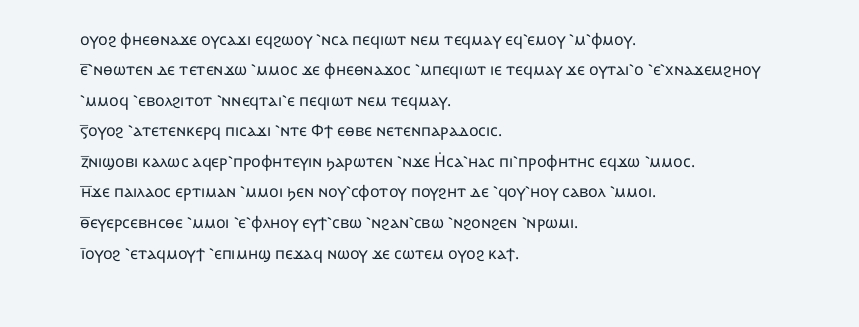ⲟⲩⲟϩ ⲫⲏⲉⲑⲛⲁϫⲉ ⲟⲩⲥⲁϫⲓ ⲉϥϩⲱⲟⲩ ⳿ⲛⲥⲁ ⲡⲉϥⲓⲱⲧ ⲛⲉⲙ ⲧⲉϥⲙⲁⲩ ⲉϥ⳿ⲉⲙⲟⲩ ⳿ⲙ⳿ⲫⲙⲟⲩ.
ⲉ̅⳿ⲛⲑⲱⲧⲉⲛ ⲇⲉ ⲧⲉⲧⲉⲛϫⲱ ⳿ⲙⲙⲟⲥ ϫⲉ ⲫⲏⲉⲑⲛⲁϫⲟⲥ ⳿ⲙⲡⲉϥⲓⲱⲧ ⲓⲉ ⲧⲉϥⲙⲁⲩ ϫⲉ ⲟⲩⲧⲁⲓ⳿ⲟ ⳿ⲉ⳿ⲭⲛⲁϫⲉⲙϩⲏⲟⲩ ⳿ⲙⲙⲟϥ ⳿ⲉⲃⲟⲗϩⲓⲧⲟⲧ ⳿ⲛⲛⲉϥⲧⲁⲓ⳿ⲉ ⲡⲉϥⲓⲱⲧ ⲛⲉⲙ ⲧⲉϥⲙⲁⲩ.
ⲋ̅ⲟⲩⲟϩ ⳿ⲁⲧⲉⲧⲉⲛⲕⲉⲣϥ ⲡⲓⲥⲁϫⲓ ⳿ⲛⲧⲉ Ⲫϯ ⲉⲑⲃⲉ ⲛⲉⲧⲉⲛⲡⲁⲣⲁⲇⲟⲥⲓⲥ.
ⲍ̅ⲛⲓϣⲟⲃⲓ ⲕⲁⲗⲱⲥ ⲁϥⲉⲣ⳿ⲡⲣⲟⲫⲏⲧⲉⲩⲓⲛ ϧⲁⲣⲱⲧⲉⲛ ⳿ⲛϫⲉ Ⲏ̇ⲥⲁ⳿ⲏⲁⲥ ⲡⲓ⳿ⲡⲣⲟⲫⲏⲧⲏⲥ ⲉϥϫⲱ ⳿ⲙⲙⲟⲥ.
ⲏ̅ϫⲉ ⲡⲁⲓⲗⲁⲟⲥ ⲉⲣⲧⲓⲙⲁⲛ ⳿ⲙⲙⲟⲓ ϧⲉⲛ ⲛⲟⲩ⳿ⲥⲫⲟⲧⲟⲩ ⲡⲟⲩϩⲏⲧ ⲇⲉ ⳿ϥⲟⲩ⳿ⲏⲟⲩ ⲥⲁⲃⲟⲗ ⳿ⲙⲙⲟⲓ.
ⲑ̅ⲉⲩⲉⲣⲥⲉⲃⲏⲥⲑⲉ ⳿ⲙⲙⲟⲓ ⳿ⲉ⳿ⲫⲗⲏⲟⲩ ⲉⲩϯ⳿ⲥⲃⲱ ⳿ⲛϩⲁⲛ⳿ⲥⲃⲱ ⳿ⲛϩⲟⲛϩⲉⲛ ⳿ⲛⲣⲱⲙⲓ.
ⲓ̅ⲟⲩⲟϩ ⳿ⲉⲧⲁϥⲙⲟⲩϯ ⳿ⲉⲡⲓⲙⲏϣ ⲡⲉϫⲁϥ ⲛⲱⲟⲩ ϫⲉ ⲥⲱⲧⲉⲙ ⲟⲩⲟϩ ⲕⲁϯ.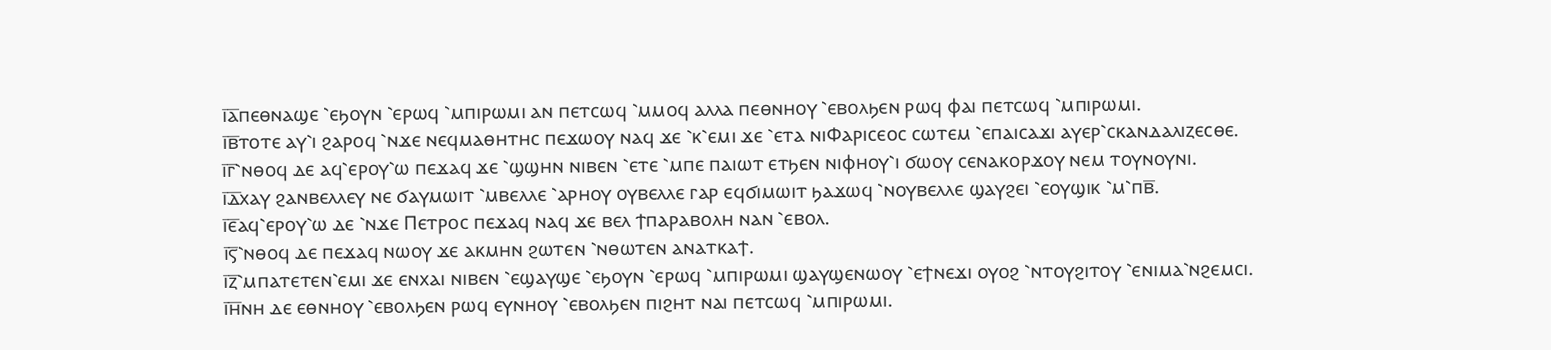ⲓ̅ⲁ̅ⲡⲉⲑⲛⲁϣⲉ ⳿ⲉϧⲟⲩⲛ ⳿ⲉⲣⲱϥ ⳿ⲙⲡⲓⲣⲱⲙⲓ ⲁⲛ ⲡⲉⲧⲥⲱϥ ⳿ⲙⲙⲟϥ ⲁⲗⲗⲁ ⲡⲉⲑⲛⲏⲟⲩ ⳿ⲉⲃⲟⲗϧⲉⲛ ⲣⲱϥ ⲫⲁⲓ ⲡⲉⲧⲥⲱϥ ⳿ⲙⲡⲓⲣⲱⲙⲓ.
ⲓ̅ⲃ̅ⲧⲟⲧⲉ ⲁⲩ⳿ⲓ ϩⲁⲣⲟϥ ⳿ⲛϫⲉ ⲛⲉϥⲙⲁⲑⲏⲧⲏⲥ ⲡⲉϫⲱⲟⲩ ⲛⲁϥ ϫⲉ ⳿ⲕ⳿ⲉⲙⲓ ϫⲉ ⳿ⲉⲧⲁ ⲛⲓⲪⲁⲣⲓⲥⲉⲟⲥ ⲥⲱⲧⲉⲙ ⳿ⲉⲡⲁⲓⲥⲁϫⲓ ⲁⲩⲉⲣ⳿ⲥⲕⲁⲛⲇⲁⲗⲓⲍⲉⲥⲑⲉ.
ⲓ̅ⲅ̅⳿ⲛⲑⲟϥ ⲇⲉ ⲁϥ⳿ⲉⲣⲟⲩ⳿ⲱ ⲡⲉϫⲁϥ ϫⲉ ⳿ϣϣⲏⲛ ⲛⲓⲃⲉⲛ ⳿ⲉⲧⲉ ⳿ⲙⲡⲉ ⲡⲁⲓⲱⲧ ⲉⲧϧⲉⲛ ⲛⲓⲫⲏⲟⲩ⳿ⲓ ϭⲱⲟⲩ ⲥⲉⲛⲁⲕⲟⲣϫⲟⲩ ⲛⲉⲙ ⲧⲟⲩⲛⲟⲩⲛⲓ.
ⲓ̅ⲇ̅ⲭⲁⲩ ϩⲁⲛⲃⲉⲗⲗⲉⲩ ⲛⲉ ϭⲁⲩⲙⲱⲓⲧ ⳿ⲙⲃⲉⲗⲗⲉ ⳿ⲁⲣⲏⲟⲩ ⲟⲩⲃⲉⲗⲗⲉ ⲅⲁⲣ ⲉϥϭⲓⲙⲱⲓⲧ ϧⲁϫⲱϥ ⳿ⲛⲟⲩⲃⲉⲗⲗⲉ ϣⲁⲩϩⲉⲓ ⳿ⲉⲟⲩϣⲓⲕ ⳿ⲙ⳿ⲡⲃ̅.
ⲓ̅ⲉ̅ⲁϥ⳿ⲉⲣⲟⲩ⳿ⲱ ⲇⲉ ⳿ⲛϫⲉ Ⲡⲉⲧⲣⲟⲥ ⲡⲉϫⲁϥ ⲛⲁϥ ϫⲉ ⲃⲉⲗ ϯⲡⲁⲣⲁⲃⲟⲗⲏ ⲛⲁⲛ ⳿ⲉⲃⲟⲗ.
ⲓ̅ⲋ̅⳿ⲛⲑⲟϥ ⲇⲉ ⲡⲉϫⲁϥ ⲛⲱⲟⲩ ϫⲉ ⲁⲕⲙⲏⲛ ϩⲱⲧⲉⲛ ⳿ⲛⲑⲱⲧⲉⲛ ⲁⲛⲁⲧⲕⲁϯ.
ⲓ̅ⲍ̅⳿ⲙⲡⲁⲧⲉⲧⲉⲛ⳿ⲉⲙⲓ ϫⲉ ⲉⲛⲭⲁⲓ ⲛⲓⲃⲉⲛ ⳿ⲉϣⲁⲩϣⲉ ⳿ⲉϧⲟⲩⲛ ⳿ⲉⲣⲱϥ ⳿ⲙⲡⲓⲣⲱⲙⲓ ϣⲁⲩϣⲉⲛⲱⲟⲩ ⳿ⲉϯⲛⲉϫⲓ ⲟⲩⲟϩ ⳿ⲛⲧⲟⲩϩⲓⲧⲟⲩ ⳿ⲉⲛⲓⲙⲁ⳿ⲛϩⲉⲙⲥⲓ.
ⲓ̅ⲏ̅ⲛⲏ ⲇⲉ ⲉⲑⲛⲏⲟⲩ ⳿ⲉⲃⲟⲗϧⲉⲛ ⲣⲱϥ ⲉⲩⲛⲏⲟⲩ ⳿ⲉⲃⲟⲗϧⲉⲛ ⲡⲓϩⲏⲧ ⲛⲁⲓ ⲡⲉⲧⲥⲱϥ ⳿ⲙⲡⲓⲣⲱⲙⲓ.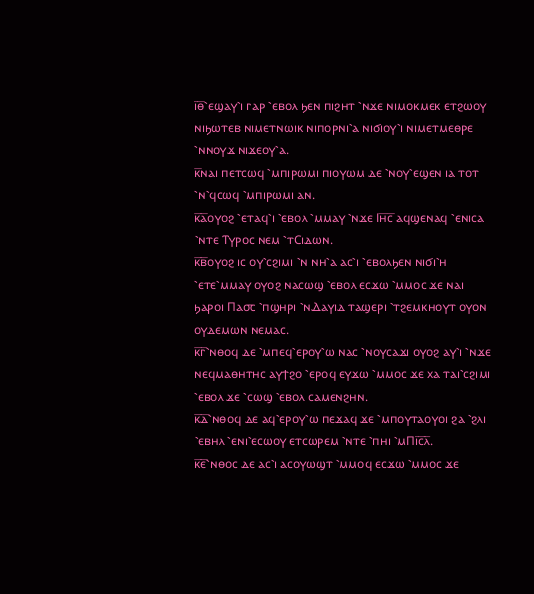ⲓ̅ⲑ̅⳿ⲉϣⲁⲩ⳿ⲓ ⲅⲁⲣ ⳿ⲉⲃⲟⲗ ϧⲉⲛ ⲡⲓϩⲏⲧ ⳿ⲛϫⲉ ⲛⲓⲙⲟⲕⲙⲉⲕ ⲉⲧϩⲱⲟⲩ ⲛⲓϧⲱⲧⲉⲃ ⲛⲓⲙⲉⲧⲛⲱⲓⲕ ⲛⲓⲡⲟⲣⲛⲓ⳿ⲁ ⲛⲓϭⲓⲟⲩ⳿ⲓ ⲛⲓⲙⲉⲧⲙⲉⲑⲣⲉ ⳿ⲛⲛⲟⲩϫ ⲛⲓϫⲉⲟⲩ⳿ⲁ.
ⲕ̅ⲛⲁⲓ ⲡⲉⲧⲥⲱϥ ⳿ⲙⲡⲓⲣⲱⲙⲓ ⲡⲓⲟⲩⲱⲙ ⲇⲉ ⳿ⲛⲟⲩ⳿ⲉϣⲉⲛ ⲓⲁ ⲧⲟⲧ ⳿ⲛ⳿ϥⲥⲱϥ ⳿ⲙⲡⲓⲣⲱⲙⲓ ⲁⲛ.
ⲕ̅ⲁ̅ⲟⲩⲟϩ ⳿ⲉⲧⲁϥ⳿ⲓ ⳿ⲉⲃⲟⲗ ⳿ⲙⲙⲁⲩ ⳿ⲛϫⲉ Ⲓⲏ̅ⲥ̅ ⲁϥϣⲉⲛⲁϥ ⳿ⲉⲛⲓⲥⲁ ⳿ⲛⲧⲉ Ⲧⲩⲣⲟⲥ ⲛⲉⲙ ⳿ⲧⲤⲓⲇⲱⲛ.
ⲕ̅ⲃ̅ⲟⲩⲟϩ ⲓⲥ ⲟⲩ⳿ⲥϩⲓⲙⲓ ⳿ⲛ ⲛⲏ⳿ⲁ ⲁⲥ⳿ⲓ ⳿ⲉⲃⲟⲗϧⲉⲛ ⲛⲓϭⲓ⳿ⲏ ⳿ⲉⲧⲉ⳿ⲙⲙⲁⲩ ⲟⲩⲟϩ ⲛⲁⲥⲱϣ ⳿ⲉⲃⲟⲗ ⲉⲥϫⲱ ⳿ⲙⲙⲟⲥ ϫⲉ ⲛⲁⲓ ϧⲁⲣⲟⲓ Ⲡⲁ⳪ ⳿ⲡϣⲏⲣⲓ ⳿ⲛⲆⲁⲩⲓⲇ ⲧⲁϣⲉⲣⲓ ⳿ⲧϩⲉⲙⲕⲏⲟⲩⲧ ⲟⲩⲟⲛ ⲟⲩⲇⲉⲙⲱⲛ ⲛⲉⲙⲁⲥ.
ⲕ̅ⲅ̅⳿ⲛⲑⲟϥ ⲇⲉ ⳿ⲙⲡⲉϥ⳿ⲉⲣⲟⲩ⳿ⲱ ⲛⲁⲥ ⳿ⲛⲟⲩⲥⲁϫⲓ ⲟⲩⲟϩ ⲁⲩ⳿ⲓ ⳿ⲛϫⲉ ⲛⲉϥⲙⲁⲑⲏⲧⲏⲥ ⲁⲩϯϩⲟ ⳿ⲉⲣⲟϥ ⲉⲩϫⲱ ⳿ⲙⲙⲟⲥ ϫⲉ ⲭⲁ ⲧⲁⲓ⳿ⲥϩⲓⲙⲓ ⳿ⲉⲃⲟⲗ ϫⲉ ⳿ⲥⲱϣ ⳿ⲉⲃⲟⲗ ⲥⲁⲙⲉⲛϩⲏⲛ.
ⲕ̅ⲇ̅⳿ⲛⲑⲟϥ ⲇⲉ ⲁϥ⳿ⲉⲣⲟⲩ⳿ⲱ ⲡⲉϫⲁϥ ϫⲉ ⳿ⲙⲡⲟⲩⲧⲁⲟⲩⲟⲓ ϩⲁ ⳿ϩⲗⲓ ⳿ⲉⲃⲏⲗ ⳿ⲉⲛⲓ⳿ⲉⲥⲱⲟⲩ ⲉⲧⲥⲱⲣⲉⲙ ⳿ⲛⲧⲉ ⳿ⲡⲏⲓ ⳿ⲙⲠⲓ̅ⲥ̅ⲗ̅.
ⲕ̅ⲉ̅⳿ⲛⲑⲟⲥ ⲇⲉ ⲁⲥ⳿ⲓ ⲁⲥⲟⲩⲱϣⲧ ⳿ⲙⲙⲟϥ ⲉⲥϫⲱ ⳿ⲙⲙⲟⲥ ϫⲉ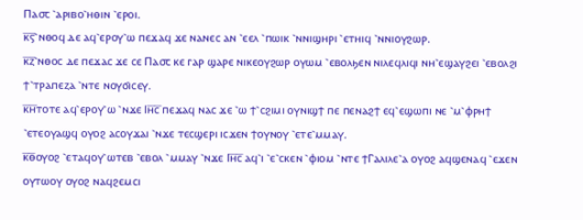Ⲡⲁ⳪ ⳿ⲁⲣⲓⲃⲟ⳿ⲏⲑⲓⲛ ⳿ⲉⲣⲟⲓ.
ⲕ̅ⲋ̅⳿ⲛⲑⲟϥ ⲇⲉ ⲁϥ⳿ⲉⲣⲟⲩ⳿ⲱ ⲡⲉϫⲁϥ ϫⲉ ⲛⲁⲛⲉⲥ ⲁⲛ ⳿ⲉⲉⲗ ⳿ⲡⲱⲓⲕ ⳿ⲛⲛⲓϣⲏⲣⲓ ⳿ⲉⲧⲏⲓϥ ⳿ⲛⲛⲓⲟⲩϩⲱⲣ.
ⲕ̅ⲍ̅⳿ⲛⲑⲟⲥ ⲇⲉ ⲡⲉϫⲁⲥ ϫⲉ ⲥⲉ Ⲡⲁ⳪ ⲕⲉ ⲅⲁⲣ ϣⲁⲣⲉ ⲛⲓⲕⲉⲟⲩϩⲱⲣ ⲟⲩⲱⲙ ⳿ⲉⲃⲟⲗϧⲉⲛ ⲛⲓⲗⲉϥⲗⲓϥⲓ ⲛⲏ⳿ⲉϣⲁⲩϩⲉⲓ ⳿ⲉⲃⲟⲗϩⲓ ϯ⳿ⲧⲣⲁⲡⲉⲍⲁ ⳿ⲛⲧⲉ ⲛⲟⲩϭⲓⲥⲉⲩ.
ⲕ̅ⲏ̅ⲧⲟⲧⲉ ⲁϥ⳿ⲉⲣⲟⲩ⳿ⲱ ⳿ⲛϫⲉ Ⲓⲏ̅ⲥ̅ ⲡⲉϫⲁϥ ⲛⲁⲥ ϫⲉ ⳿ⲱ ϯ⳿ⲥϩⲓⲙⲓ ⲟⲩⲛⲓϣϯ ⲡⲉ ⲡⲉⲛⲁϩϯ ⲉϥ⳿ⲉϣⲱⲡⲓ ⲛⲉ ⳿ⲙ⳿ⲫⲣⲏϯ ⳿ⲉⲧⲉⲟⲩⲁϣϥ ⲟⲩⲟϩ ⲁⲥⲟⲩϫⲁⲓ ⳿ⲛϫⲉ ⲧⲉⲥϣⲉⲣⲓ ⲓⲥϫⲉⲛ ϯⲟⲩⲛⲟⲩ ⳿ⲉⲧⲉ⳿ⲙⲙⲁⲩ.
ⲕ̅ⲑ̅ⲟⲩⲟϩ ⳿ⲉⲧⲁϥⲟⲩ⳿ⲱⲧⲉⲃ ⳿ⲉⲃⲟⲗ ⳿ⲙⲙⲁⲩ ⳿ⲛϫⲉ Ⲓⲏ̅ⲥ̅ ⲁϥ⳿ⲓ ⳿ⲉ⳿ⲥⲕⲉⲛ ⳿ⲫⲓⲟⲙ ⳿ⲛⲧⲉ ϯⲄⲁⲗⲓⲗⲉ⳿ⲁ ⲟⲩⲟϩ ⲁϥϣⲉⲛⲁϥ ⳿ⲉϫⲉⲛ ⲟⲩⲧⲱⲟⲩ ⲟⲩⲟϩ ⲛⲁϥϩⲉⲙⲥⲓ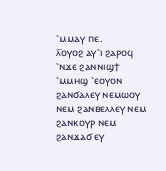⳿ⲙⲙⲁⲩ ⲡⲉ.
ⲗ̅ⲟⲩⲟϩ ⲁⲩ⳿ⲓ ϩⲁⲣⲟϥ ⳿ⲛϫⲉ ϩⲁⲛⲛⲓϣϯ ⳿ⲙⲙⲏϣ ⳿ⲉⲟⲩⲟⲛ ϩⲁⲛϭⲁⲗⲉⲩ ⲛⲉⲙⲱⲟⲩ ⲛⲉⲙ ϩⲁⲛⲃⲉⲗⲗⲉⲩ ⲛⲉⲙ ϩⲁⲛⲕⲟⲩⲣ ⲛⲉⲙ ϩⲁⲛϫⲁϭ ⲉⲩ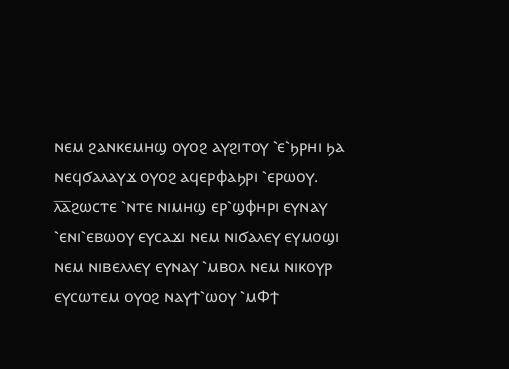ⲛⲉⲙ ϩⲁⲛⲕⲉⲙⲏϣ ⲟⲩⲟϩ ⲁⲩϩⲓⲧⲟⲩ ⳿ⲉ⳿ϧⲣⲏⲓ ϧⲁ ⲛⲉϥϭⲁⲗⲁⲩϫ ⲟⲩⲟϩ ⲁϥⲉⲣⲫⲁϧⲣⲓ ⳿ⲉⲣⲱⲟⲩ.
ⲗ̅ⲁ̅ϩⲱⲥⲧⲉ ⳿ⲛⲧⲉ ⲛⲓⲙⲏϣ ⲉⲣ⳿ϣⲫⲏⲣⲓ ⲉⲩⲛⲁⲩ ⳿ⲉⲛⲓ⳿ⲉⲃⲱⲟⲩ ⲉⲩⲥⲁϫⲓ ⲛⲉⲙ ⲛⲓϭⲁⲗⲉⲩ ⲉⲩⲙⲟϣⲓ ⲛⲉⲙ ⲛⲓⲃⲉⲗⲗⲉⲩ ⲉⲩⲛⲁⲩ ⳿ⲙⲃⲟⲗ ⲛⲉⲙ ⲛⲓⲕⲟⲩⲣ ⲉⲩⲥⲱⲧⲉⲙ ⲟⲩⲟϩ ⲛⲁⲩϯ⳿ⲱⲟⲩ ⳿ⲙⲪϯ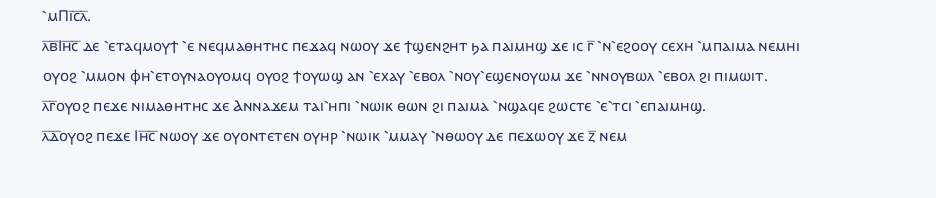⳿ⲙⲠⲓ̅ⲥ̅ⲗ̅.
ⲗ̅ⲃ̅Ⲓⲏ̅ⲥ̅ ⲇⲉ ⳿ⲉⲧⲁϥⲙⲟⲩϯ ⳿ⲉ ⲛⲉϥⲙⲁⲑⲏⲧⲏⲥ ⲡⲉϫⲁϥ ⲛⲱⲟⲩ ϫⲉ ϯϣⲉⲛϩⲏⲧ ϧⲁ ⲡⲁⲓⲙⲏϣ ϫⲉ ⲓⲥ ⲅ̅ ⳿ⲛ⳿ⲉϩⲟⲟⲩ ⲥⲉⲭⲏ ⳿ⲙⲡⲁⲓⲙⲁ ⲛⲉⲙⲏⲓ ⲟⲩⲟϩ ⳿ⲙⲙⲟⲛ ⲫⲏ⳿ⲉⲧⲟⲩⲛⲁⲟⲩⲟⲙϥ ⲟⲩⲟϩ ϯⲟⲩⲱϣ ⲁⲛ ⳿ⲉⲭⲁⲩ ⳿ⲉⲃⲟⲗ ⳿ⲛⲟⲩ⳿ⲉϣⲉⲛⲟⲩⲱⲙ ϫⲉ ⳿ⲛⲛⲟⲩⲃⲱⲗ ⳿ⲉⲃⲟⲗ ϩⲓ ⲡⲓⲙⲱⲓⲧ.
ⲗ̅ⲅ̅ⲟⲩⲟϩ ⲡⲉϫⲉ ⲛⲓⲙⲁⲑⲏⲧⲏⲥ ϫⲉ Ⲁⲛⲛⲁϫⲉⲙ ⲧⲁⲓ⳿ⲏⲡⲓ ⳿ⲛⲱⲓⲕ ⲑⲱⲛ ϩⲓ ⲡⲁⲓⲙⲁ ⳿ⲛϣⲁϥⲉ ϩⲱⲥⲧⲉ ⳿ⲉ⳿ⲧⲥⲓ ⳿ⲉⲡⲁⲓⲙⲏϣ.
ⲗ̅ⲇ̅ⲟⲩⲟϩ ⲡⲉϫⲉ Ⲓⲏ̅ⲥ̅ ⲛⲱⲟⲩ ϫⲉ ⲟⲩⲟⲛⲧⲉⲧⲉⲛ ⲟⲩⲏⲣ ⳿ⲛⲱⲓⲕ ⳿ⲙⲙⲁⲩ ⳿ⲛⲑⲱⲟⲩ ⲇⲉ ⲡⲉϫⲱⲟⲩ ϫⲉ ⲍ̅ ⲛⲉⲙ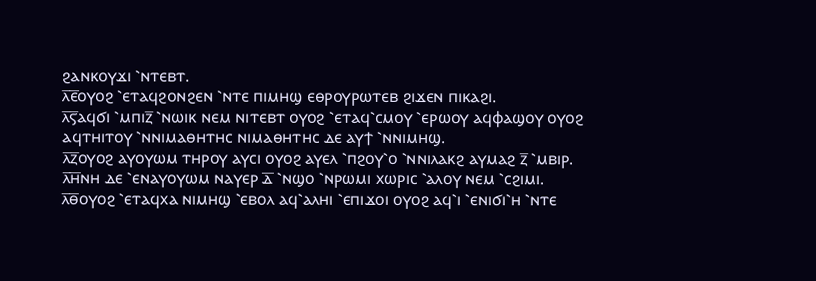ϩⲁⲛⲕⲟⲩϫⲓ ⳿ⲛⲧⲉⲃⲧ.
ⲗ̅ⲉ̅ⲟⲩⲟϩ ⳿ⲉⲧⲁϥϩⲟⲛϩⲉⲛ ⳿ⲛⲧⲉ ⲡⲓⲙⲏϣ ⲉⲑⲣⲟⲩⲣⲱⲧⲉⲃ ϩⲓϫⲉⲛ ⲡⲓⲕⲁϩⲓ.
ⲗ̅ⲋ̅ⲁϥϭⲓ ⳿ⲙⲡⲓⲍ̅ ⳿ⲛⲱⲓⲕ ⲛⲉⲙ ⲛⲓⲧⲉⲃⲧ ⲟⲩⲟϩ ⳿ⲉⲧⲁϥ⳿ⲥⲙⲟⲩ ⳿ⲉⲣⲱⲟⲩ ⲁϥⲫⲁϣⲟⲩ ⲟⲩⲟϩ ⲁϥⲧⲏⲓⲧⲟⲩ ⳿ⲛⲛⲓⲙⲁⲑⲏⲧⲏⲥ ⲛⲓⲙⲁⲑⲏⲧⲏⲥ ⲇⲉ ⲁⲩϯ ⳿ⲛⲛⲓⲙⲏϣ.
ⲗ̅ⲍ̅ⲟⲩⲟϩ ⲁⲩⲟⲩⲱⲙ ⲧⲏⲣⲟⲩ ⲁⲩⲥⲓ ⲟⲩⲟϩ ⲁⲩⲉⲗ ⳿ⲡϩⲟⲩ⳿ⲟ ⳿ⲛⲛⲓⲗⲁⲕϩ ⲁⲩⲙⲁϩ ⲍ̅ ⳿ⲙⲃⲓⲣ.
ⲗ̅ⲏ̅ⲛⲏ ⲇⲉ ⳿ⲉⲛⲁⲩⲟⲩⲱⲙ ⲛⲁⲩⲉⲣ ⲇ̅ ⳿ⲛϣⲟ ⳿ⲛⲣⲱⲙⲓ ⲭⲱⲣⲓⲥ ⳿ⲁⲗⲟⲩ ⲛⲉⲙ ⳿ⲥϩⲓⲙⲓ.
ⲗ̅ⲑ̅ⲟⲩⲟϩ ⳿ⲉⲧⲁϥⲭⲁ ⲛⲓⲙⲏϣ ⳿ⲉⲃⲟⲗ ⲁϥ⳿ⲁⲗⲏⲓ ⳿ⲉⲡⲓϫⲟⲓ ⲟⲩⲟϩ ⲁϥ⳿ⲓ ⳿ⲉⲛⲓϭⲓ⳿ⲏ ⳿ⲛⲧⲉ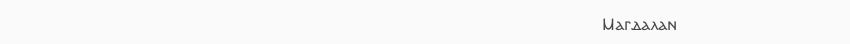Ⲙⲁⲅⲇⲁⲗⲁⲛ